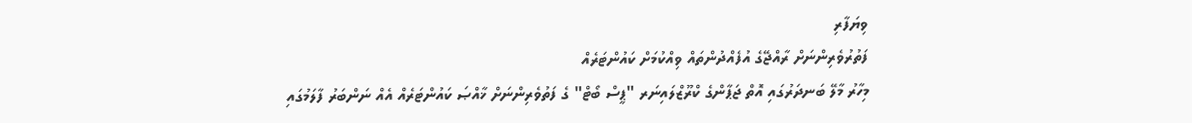ވިޔަފާރި
ފަތުރުވެރިންނަށް ރާއްޖޭގެ އުފެއްދުންތައް ވިއްކުމަށް ކައުންޓަރެއް
މިހާރު މާލޭ ބަނދަރުގައި އޮތް ޖަޕާންގެ ކްރޫޒްލައިނަރ "ޕީސް ބޯޓް" ގެ ފަތުވެރިންނަށް ޚާއްޞަ ކައުންޓަރެއް އެއް ނަންބަރު ފާލަމުގައި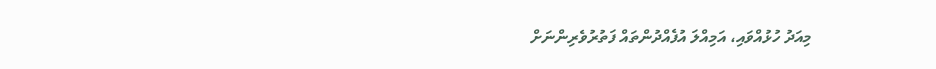މިއަދު ހުޅުއްވައި، އަމިއްލަ އުފެއްދުންތައް ފަތުރުވެރިންނަށް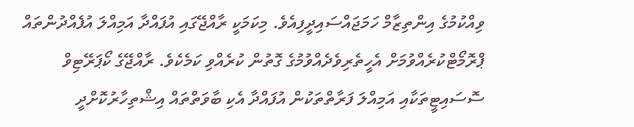ވިއްކުމުގެ އިންތިޒާމް ހަމަޖައްސައިދީފިއެވެ. މިކަމަކީ ރާއްޖޭގައި އުފައްދާ އަމިއްލަ އުފެއްދުންތައް ޕްރޮމޯޓްކުރެއްވުމަށް އެހީތެރިވެދެއްވުމުގެ ގޮތުން ކުރެއްވި ކަމެކެވެ. ރާއްޖޭގެ ކޯޕަރޭޓިވް ސޮސައިޓީތަކާއި އަމިއްލަ ފަރާތްތަކުން އުފައްދާ އެކި ބާވަތްތައް އިޝްތިހާރުކޮށްދީ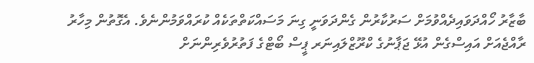ބާޒާރު ހޯއްދަވައިދެއްވުމަށް ސަރުކާރުން ގެންދަވަނީ ގިނަ މަސައްކަތްތަކެއް ކުރައްވަމުންނެވެ. އެގޮތުން މިހާރު ރާއްޖެއަށް އައިސްގެން އުޅޭ ޖަޕާނުގެ ކްރޫޒްލައިނަރ ޕީސް ބޯޓްގެ ފަތުރުވެރިންނަށް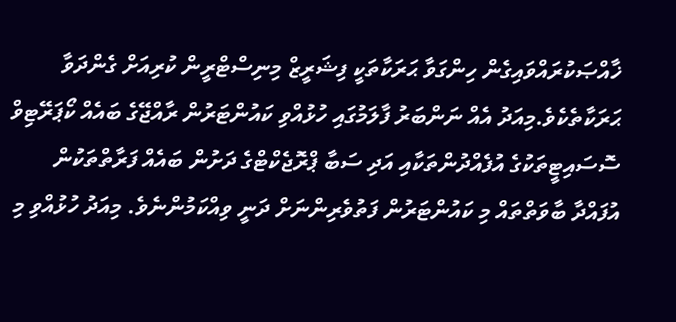ޚާއްޞަކުރައްވައިގެން ހިންގަވާ ޙަރަކާތަކީ ފިޝަރީޒް މިނިސްޓްރީން ކުރިއަށް ގެންދަވާ ޙަރަކާތެކެވެ.މިއަދު އެއް ނަންބަރު ފާލަމުގައި ހުޅުއްވި ކައުންޓަރުން ރާއްޖޭގެ ބައެއް ކޯޕަރޭޓިވް ސޮސައިޓީތަކުގެ އުފެއްދުންތަކާއި އަދި ސަބާ ޕްރޮޖެކްޓްގެ ދަށުން ބައެއް ފަރާތްތަކުން އުފައްދާ ބާވަތްތައް މި ކައުންޓަރުން ފަތުވެރިންނަށް ދަނީ ވިއްކަމުންނެވެ. މިއަދު ހުޅުއްވި މި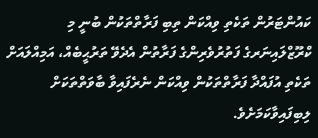ކައުންޓަރުން ތަކެތި ވިއްކަން ތިބި ފަރާތްތަކުން ބުނީ މި ކްރޫޒްލައިނަރގެ ފަތުރުވެރިންގެ ފަރާތުން އެދެވޭ ތަރުޙީބެއް، އަމިއްލައަށް ތަކެތި އުފައްދާ ފަރާތްތަކުން ވިއްކަން ނެރެފައިވާ ބާވަތްތަކަށް ލިބިފައިވާކަމަށެވެ.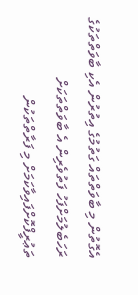އެގޮތުން މި ބާވަތްތައް ގަތުމުގެ އިތުރުން އެކި ބާވަތްތަކުގެ ރަހަބެލުމަށްފަހު ފަތުވެރިން އެ ބާވަތްތަކަށް ތަޢުރީފްކޮށްފައިވާކަމަށް މި ފަރާތްތަކުން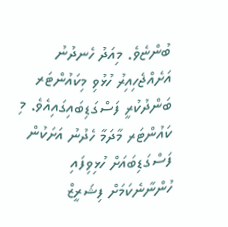ބުންޏެވެ. މިއަދު ހެނދުނު އަށެއްޖެހިއިރު ހުޅުވި މިކައުންޓަރ ބަންދުކުރީ ފަސްގަޑިބައިގައިއެވެ. މި ކައުންޓަރ މާދަމާ ހެދުނު އަށަކުން ފަސްގަޑިބައަށް ހުޅިވިފައި ހުންނާނެކަމަށް ފިޝަރީޒް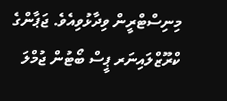މިނިސްޓްރީން ވިދާޅުވިއެވެ. ޖަޕާންގެ ކްރޫޒްލައިނަރ ޕީސް ބޯޓުން ޖުމްލަ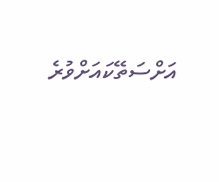އަށްސަތޭކައަށްވުރެ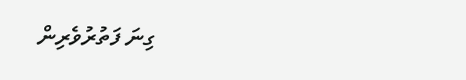ގިނަ ފަތުރުވެރިން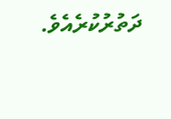ދަތުރުކުރެއެވެ.